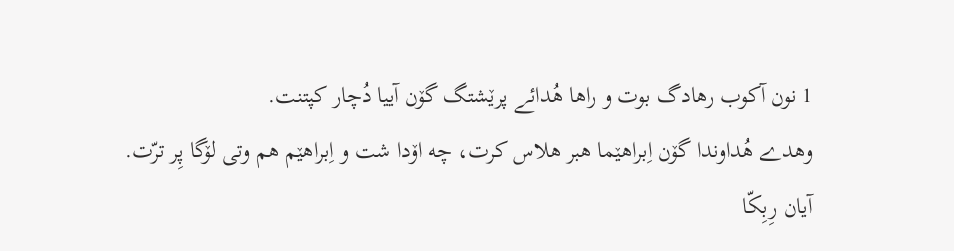1 نون آکوب رهادگ بوت و راها هُدائے پرێشتگ گۆن آییا دُچار کپتنت.
وهدے هُداوندا گۆن اِبراهێما هبر هلاس کرت، چه اۆدا شت و اِبراهێم هم وتی لۆگا پِر ترّت.
آیان رِبِکّا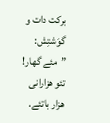برکت دات و گوَشتِش: ”مئے گهار! تئو هزارانی هزار باتئے.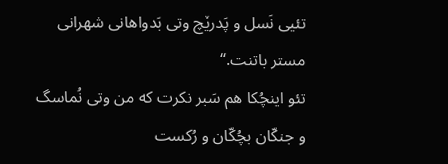تئیی نَسل و پَدرێچ وتی بَدواهانی شهرانی مستر باتنت.“
تئو اینچُکا هم سَبر نکرت که من وتی نُماسگ و جنکّان بچُکّان و رُکست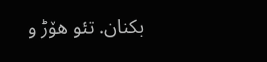بکنان. تئو هۆڑ و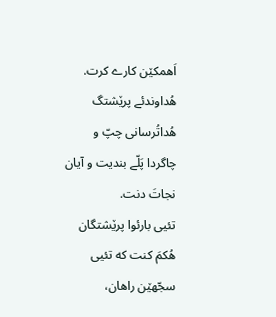اَهمکێن کارے کرت.
هُداوندئے پرێشتگ هُداتُرسانی چپّ و چاگردا پَلّے بندیت و آیان نجاتَ دنت.
تئیی بارئوا پرێشتگان هُکمَ کنت که تئیی سجّهێن راهان،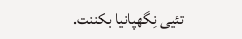تئیی نِگهپانیا بکننت.